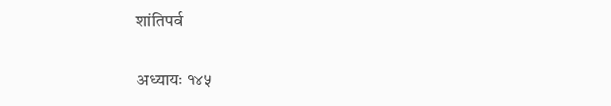शांतिपर्व

अध्यायः १४५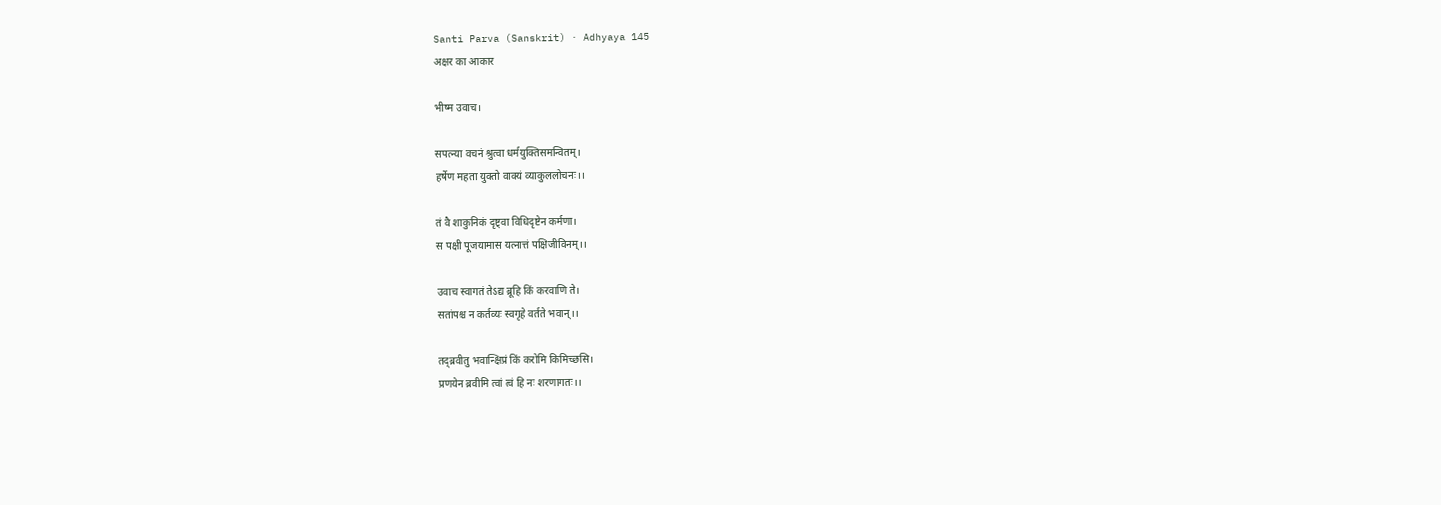Santi Parva (Sanskrit) · Adhyaya 145
अक्षर का आकार

भीष्म उवाच।

सपत्न्या वचनं श्रुत्वा धर्मयुक्तिसमन्वितम्।
हर्षेण महता युक्तो वाक्यं व्याकुललोचनः।।

तं वै शाकुनिकं दृष्ट्वा विधिदृष्टेन कर्मणा।
स पक्षी पूजयामास यत्नात्तं पक्षिजीविनम्।।

उवाच स्वागतं तेऽद्य ब्रूहि किं करवाणि ते।
सतांपश्च न कर्तव्यः स्वगृहे वर्तते भवान्।।

तद्ब्रवीतु भवान्क्षिप्रं किं करोमि किमिच्छसि।
प्रणयेन ब्रवीमि त्वां त्वं हि नः शरणागतः।।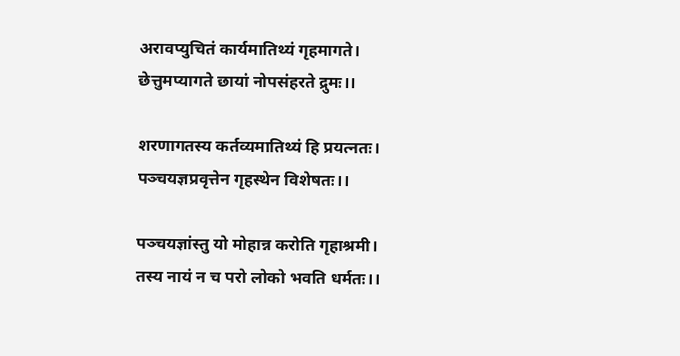अरावप्युचितं कार्यमातिथ्यं गृहमागते।
छेत्तुमप्यागते छायां नोपसंहरते द्रुमः।।

शरणागतस्य कर्तव्यमातिथ्यं हि प्रयत्नतः।
पञ्चयज्ञप्रवृत्तेन गृहस्थेन विशेषतः।।

पञ्चयज्ञांस्तु यो मोहान्न करोति गृहाश्रमी।
तस्य नायं न च परो लोको भवति धर्मतः।।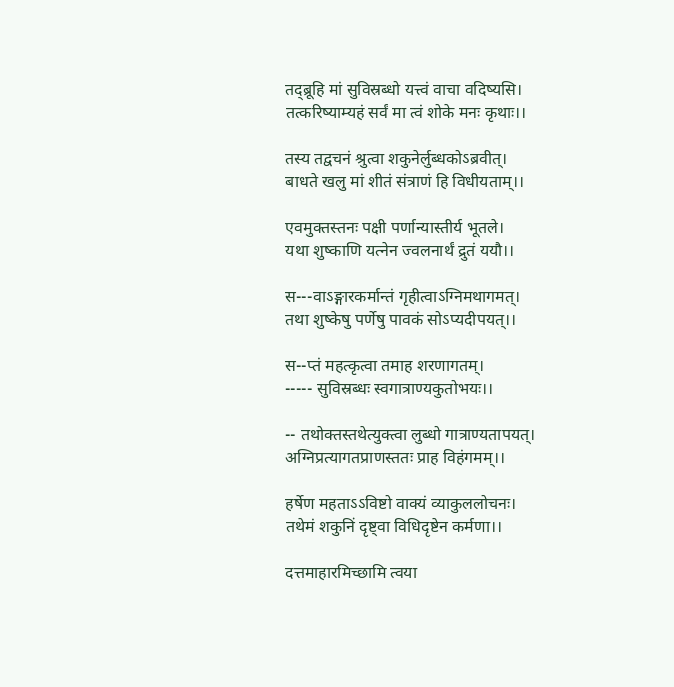तद्ब्रूहि मां सुविस्रब्धो यत्त्वं वाचा वदिष्यसि।
तत्करिष्याम्यहं सर्वं मा त्वं शोके मनः कृथाः।।

तस्य तद्वचनं श्रुत्वा शकुनेर्लुब्धकोऽब्रवीत्।
बाधते खलु मां शीतं संत्राणं हि विधीयताम्।।

एवमुक्तस्तनः पक्षी पर्णान्यास्तीर्य भूतले।
यथा शुष्काणि यत्नेन ज्वलनार्थं द्रुतं ययौ।।

स---वाऽङ्गारकर्मान्तं गृहीत्वाऽग्निमथागमत्।
तथा शुष्केषु पर्णेषु पावकं सोऽप्यदीपयत्।।

स--प्तं महत्कृत्वा तमाह शरणागतम्।
----- सुविस्रब्धः स्वगात्राण्यकुतोभयः।।

-- तथोक्तस्तथेत्युक्त्वा लुब्धो गात्राण्यतापयत्।
अग्निप्रत्यागतप्राणस्ततः प्राह विहंगमम्।।

हर्षेण महताऽऽविष्टो वाक्यं व्याकुललोचनः।
तथेमं शकुनिं दृष्ट्वा विधिदृष्टेन कर्मणा।।

दत्तमाहारमिच्छामि त्वया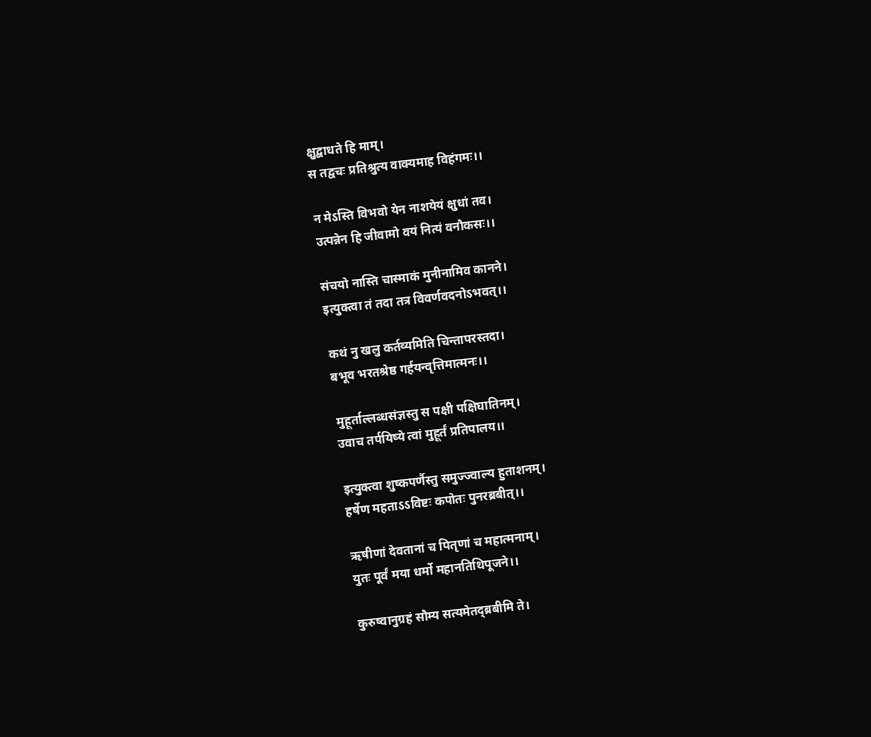क्षुद्बाधते हि माम्।
स तद्वचः प्रतिश्रुत्य वाक्यमाह विहंगमः।।

न मेऽस्ति विभवो येन नाशयेयं क्षुधां तव।
उत्पन्नेन हि जीवामो वयं नित्यं वनौकसः।।

संचयो नास्ति चास्माकं मुनीनामिव कानने।
इत्युक्त्वा तं तदा तत्र विवर्णवदनोऽभवत्।।

कथं नु खलु कर्तव्यमिति चिन्तापरस्तदा।
बभूव भरतश्रेष्ठ गर्हयन्वृत्तिमात्मनः।।

मुहूर्ताल्लब्धसंज्ञस्तु स पक्षी पक्षिघातिनम्।
उवाच तर्पयिष्ये त्वां मुहूर्तं प्रतिपालय।।

इत्युक्त्वा शुष्कपर्णैस्तु समुज्ज्वाल्य हुताशनम्।
हर्षेण महताऽऽविष्टः कपोतः पुनरब्रबीत्।।

ऋषीणां देवतानां च पितृणां च महात्मनाम्।
युतः पूर्वं मया धर्मो महानतिथिपूजने।।

कुरुष्वानुग्रहं सौम्य सत्यमेतद्ब्रबीमि ते।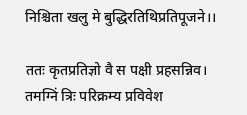निश्चिता खलु मे बुद्धिरतिथिप्रतिपूजने।।

ततः कृतप्रतिज्ञो वै स पक्षी प्रहसन्निव।
तमग्निं त्रिः परिक्रम्य प्रविवेश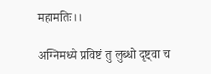महामतिः।।

अग्निमध्ये प्रविष्टं तु लुब्धो दृष्ट्वा च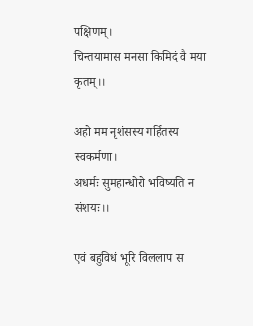पक्षिणम्।
चिन्तयामास मनसा किमिदं वै मया कृतम्।।

अहो मम नृशंसस्य गर्हितस्य स्वकर्मणा।
अधर्मः सुमहान्धोरो भविष्यति न संशयः।।

एवं बहुविधं भूरि विललाप स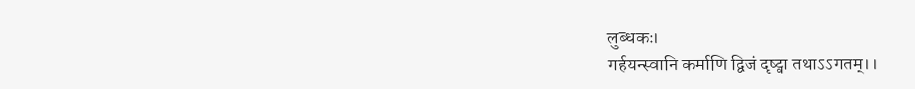लुब्धकः।
गर्हयन्स्वानि कर्माणि द्विजं दृष्ट्वा तथाऽऽगतम्।।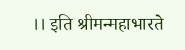।। इति श्रीमन्महाभारते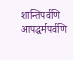शान्तिपर्वणि
आपद्धर्मपर्वणि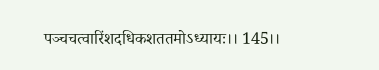पञ्चचत्वारिंशदधिकशततमोऽध्यायः।। 145।।